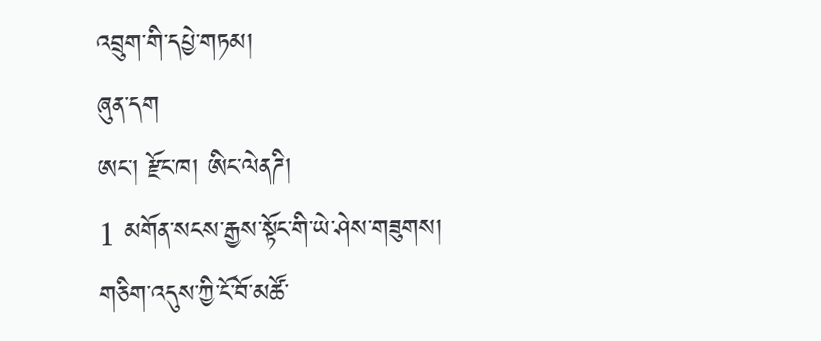འབྲུག་གི་དཔྱེ་གཏམ།
ཞུན་དག
ཨང་། རྫོང་ཁ། ཨིང་ལེནཌི།
1 མགོན་སངས་རྒྱས་སྟོང་གི་ཡེ་ཤེས་གཟུགས། གཅིག་འདུས་ཀྱི་ངོ་བོ་མཚོ་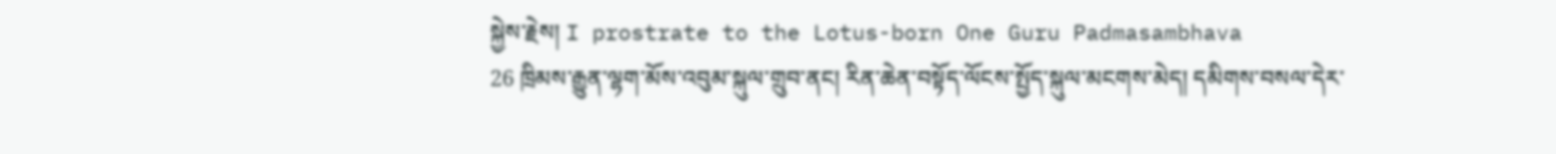སྐྱེས་རྗེས། I prostrate to the Lotus-born One Guru Padmasambhava
26 ཁྲིམས་རྒྱུན་ལྷག་མོས་འབུམ་སྐུལ་གྲུབ་ནང། རིན་ཆེན་བསྟོད་ལོངས་སྤྱོད་སྐུལ་མངགས་མེད། དམིགས་བསལ་དེར་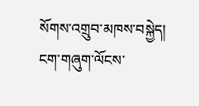སོགས་འགྲུབ་མཁས་བསྐྱེད། ངག་གཞུག་ལོངས་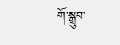གོ་སྒྲུབ་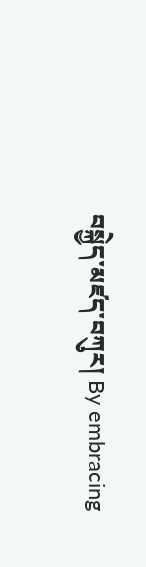བསྐྱེད་མཛད་བཀུར། By embracing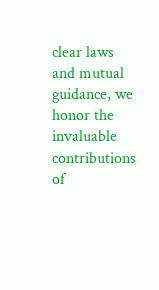clear laws and mutual guidance, we honor the invaluable contributions of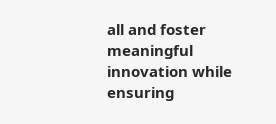all and foster meaningful innovation while ensuring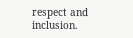respect and inclusion.